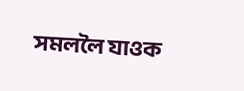সমললৈ যাওক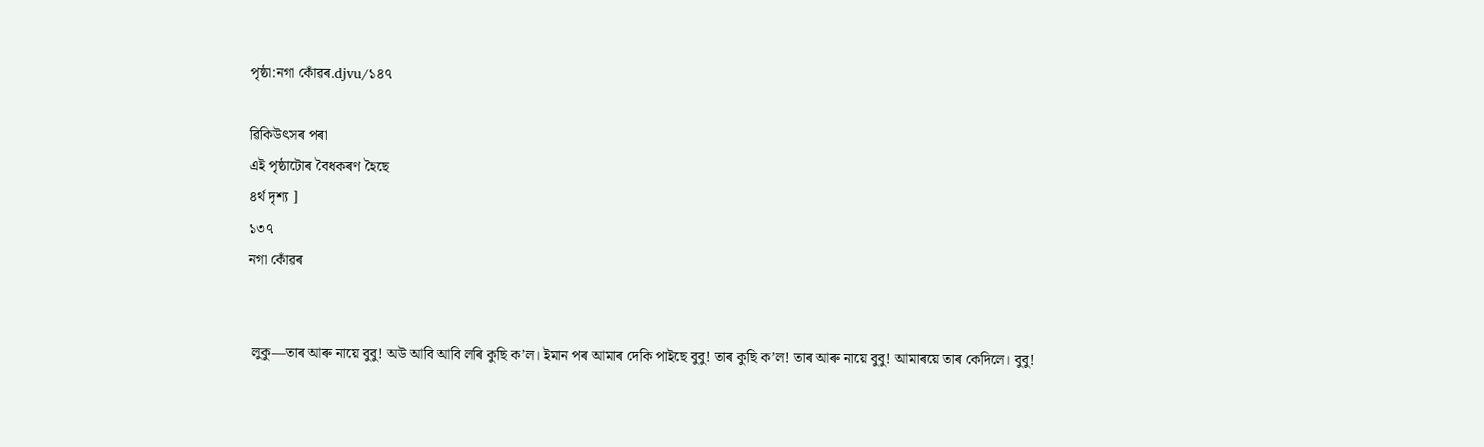পৃষ্ঠা:নগা কোঁৱৰ.djvu/১৪৭

ৱিকিউৎসৰ পৰা
এই পৃষ্ঠাটোৰ বৈধকৰণ হৈছে
৪ৰ্থ দৃশ্য ]
১৩৭
নগা কোঁৱৰ


 লুকু—তাৰ আৰু নায়ে বুবু! অউ আবি আবি লৰি কুছি ক’ল। ইমান পৰ আমাৰ দেকি পাইছে বুবু! তাৰ কুছি ক’ল! তাৰ আৰু নায়ে বুবু! আমাৰয়ে তাৰ কেদিলে। বুবু!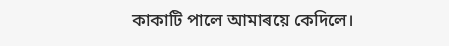কাকাটি পালে আমাৰয়ে কেদিলে।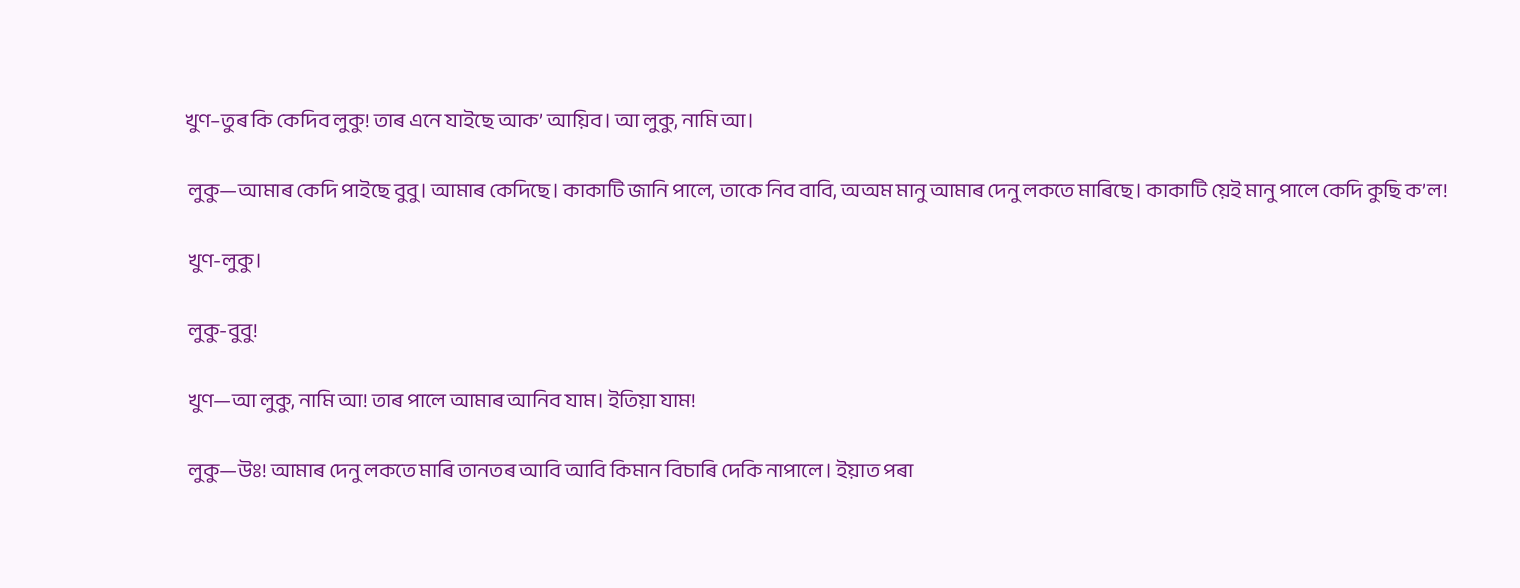খুণ–তুৰ কি কেদিব লুকু! তাৰ এনে যাইছে আক’ আয়িব। আ লুকু, নামি আ।

 লুকু—আমাৰ কেদি পাইছে বুবু। আমাৰ কেদিছে। কাকাটি জানি পালে, তাকে নিব বাবি, অঅম মানু আমাৰ দেনু লকতে মাৰিছে। কাকাটি য়েই মানু পালে কেদি কুছি ক’ল!

 খুণ-লুকু।

 লুকু-বুবু!

 খুণ—আ লুকু, নামি আ! তাৰ পালে আমাৰ আনিব যাম। ইতিয়া যাম!

 লুকু—উঃ! আমাৰ দেনু লকতে মাৰি তানতৰ আবি আবি কিমান বিচাৰি দেকি নাপালে। ইয়াত পৰা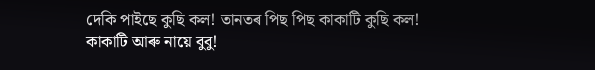দেকি পাইছে কুছি কল! তানতৰ পিছ পিছ কাকাটি কুছি কল! কাকাটি আৰু নায়ে বুবু!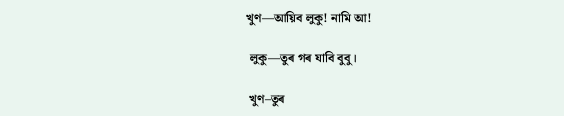খুণ—আয়িব লুকু! নামি আ!

 লুকু—তুৰ গৰ যাবি বুবু।

 খুণ–তুৰ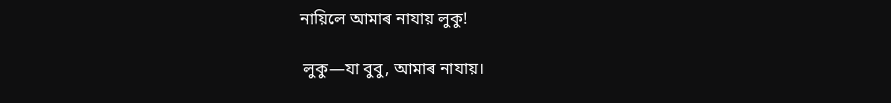নায়িলে আমাৰ নাযায় লুকু!

 লুকু—যা বুবু, আমাৰ নাযায়।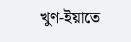খুণ-ইয়াতে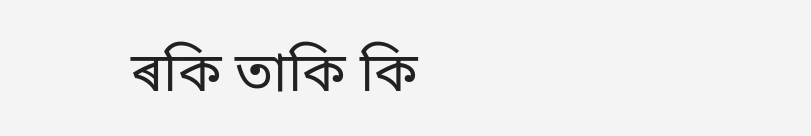ৰকি তাকি কি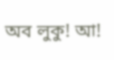অব লুকু! আ!